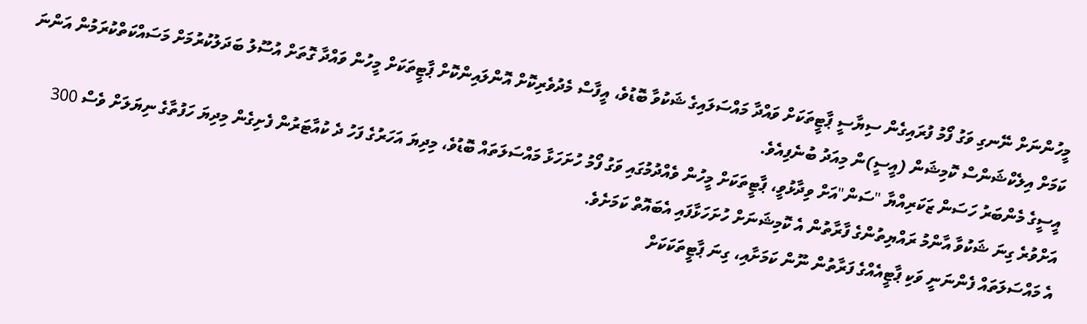މީހުންނަށް ނޭނގި ވަގު ފޯމު ފުރައިގެން ސިޔާސީ ޕާޓީތަކަށް ވައްދާ މައްސަލައިގެ ޝަކުވާ ބޮޑުވެ، އީފާސް މެދުވެރިކޮށް އޮންލައިންކޮށް ޕާޓީތަކަށް މީހުން ވައްދާ ގޮތަށް އުސޫލު ބަދަލުކުރުމަށް މަސައްކަތްކުރަމުން އަންނަ ކަމަށް އިލެކްޝަންސް ކޮމިޝަން (އީސީ)ން މިއަދު ބުނެފިއެވެ.
އީސީގެ މެންބަރު ހަސަން ޒަކަރިއްޔާ "ސަން"އަށް ވިދާޅުވީ، ޕާޓީތަކަށް މީހުން ވެއްދުމުގައި ވަގު ފޯމު ހުށަހަޅާ މައްސަލަތައް ބޮޑުވެ، މިދިޔަ އަހަރުގެ ފަހު ދެ ކުއާޓަރުން ފެށިގެން މިދިޔަ ހަފުތާގެ ނިޔަލަށް ވެސް 300 އަށްވުރެ ގިނަ ޝަކުވާ އާންމު ރައްޔިތުންގެ ފާރާތުން އެ ކޮމިޝަނަށް ހުށަހަޅާފައި އެބައޮތް ކަމަށެވެ.
އެ މައްސަލަތައް ފެންނަނީ ވަކި ޕާޓީއެއްގެ ފަރާތުން ނޫން ކަމަށާއި، ގިނަ ޕާޓީތަކަކަށް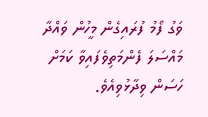ވަގު ފޯމު ފުރައިގެން މީހުން ވައްދާ މައްސަލަ ފެންމަތިވެފައިވާ ކަމަށް ހަސަން ވިދާޅުވިއެވެ.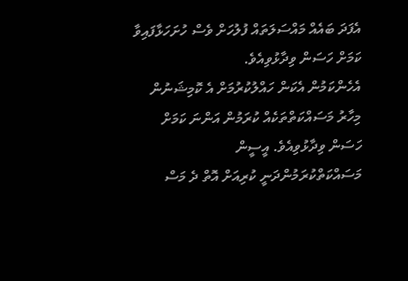އެފަދަ ބައެއް މައްސަލަތައް ފުލުހަށް ވެސް ހުށަހަޅާފައިވާ ކަމަށް ހަސަން ވިދާޅުވިއެވެ.
އެހެންކަމުން އެކަން ހައްލުކުރުމަށް އެ ކޮމިޝަނުން މިހާރު މަސައްކަތްތަކެއް ކުރަމުން އަންނަ ކަމަށް ހަސަން ވިދާޅުވިއެވެ. އީސީން މަސައްކަތްކުރަމުންދަނީ ކުރިއަށް އޮތް ދެ މަސް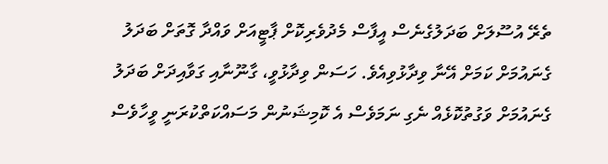ތެރޭ އުސޫލަށް ބަދަލުގެނެސް އީފާސް މެދުވެރިކޮށް ޕާޓީއަށް ވައްދާ ގޮތަށް ބަދަލު ގެނައުމަށް ކަމަށް އޭނާ ވިދާޅުވިއެވެ. ހަސަން ވިދާޅުވީ، ގާނޫނާއި ގަވާއިދަށް ބަދަލު ގެނައުމަށް ވަގުތުކޮޅެއް ނެގި ނަމަވެސް އެ ކޮމިޝަނުން މަސައްކަތްކުރަނީ ވީހާވެސް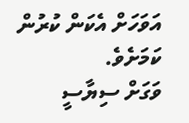އަވަހަށް އެކަން ކުރުން ކަމަށެވެ.
ވަގަށް ސިޔާސީ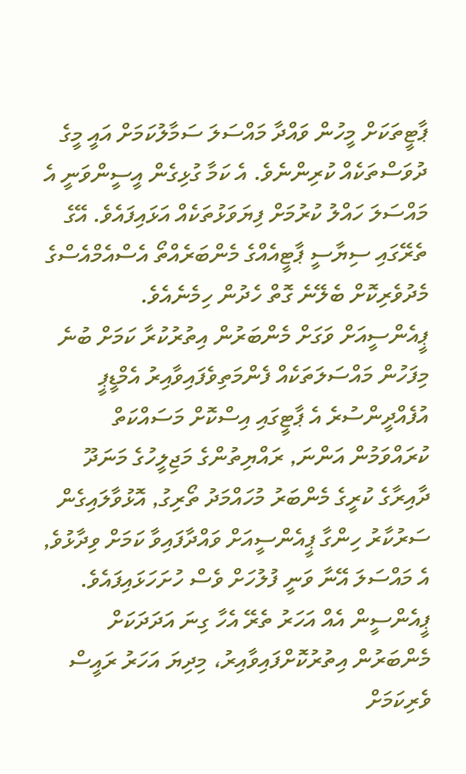ޕާޓީތަކަށް މީހުން ވައްދާ މައްސަލަ ސަމާލުކަމަށް އައީ މީގެ ދުވަސްތަކެއް ކުރިންނެވެ. އެ ކަމާ ގުޅިގެން އީސީންވަނީ އެ މައްސަލަ ހައްލު ކުރުމަށް ފިޔަވަޅުތަކެއް އަޅައިފައެވެ. އޭގެ ތެރޭގައި ސިޔާސީ ޕާޓީއެއްގެ މެންބަރެއްތޯ އެސްއެމްއެސްގެ މެދުވެރިކޮށް ބެލޭނެ ގޮތް ހެދުން ހިމެނެއެވެ.
ޕީއެންސީއަށް ވަގަށް މެންބަރުން އިތުރުކުރާ ކަމަށް ބުނެ މިފަހުން މައްސަލަތަކެއް ފެންމަތިވެފައިވާއިރު އެމްޑީޕީ އުފެއްދީންސުރެ އެ ޕާޓީގައި އިސްކޮށް މަސައްކަތް ކުރައްވަމުން އަންނަ, ރައްޔިތުންގެ މަޖިލީހުގެ މަނަދޫ ދާއިރާގެ ކުރީގެ މެންބަރު މުހައްމަދު ތޯރިގު, އޮޅުވާލައިގެން ސަރުކާރު ހިންގާ ޕީއެންސީއަށް ވައްދާފައިވާ ކަމަށް ވިދާޅުވެ, އެ މައްސަލަ އޭނާ ވަނީ ފުލުހަށް ވެސް ހުށަހަޅައިފައެވެ.
ޕީއެންސީން އެއް އަހަރު ތެރޭ އެހާ ގިނަ އަދަދަކަށް މެންބަރުން އިތުރުކޮށްފައިވާއިރު، މިދިޔަ އަހަރު ރައީސް ވެރިކަމަށް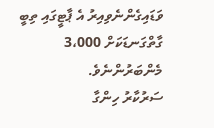ވަޑައިގެންނެވިއިރު އެ ޕާޓީގައި ތިބީ ގާތްގަނޑަކަށް 3،000 މެންބަރުންނެވެ.
ސަރުކާރު ހިންގާ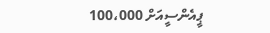ޕީއެންސީއަށް 100،000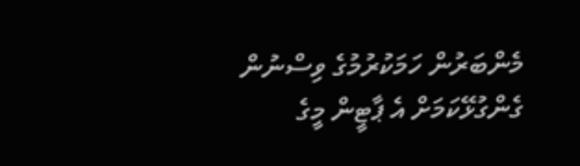މެންބަރުން ހަމަކުރުމުގެ ވިސްނުން ގެންގުޅޭކަމަށް އެ ޕާޓީން މީގެ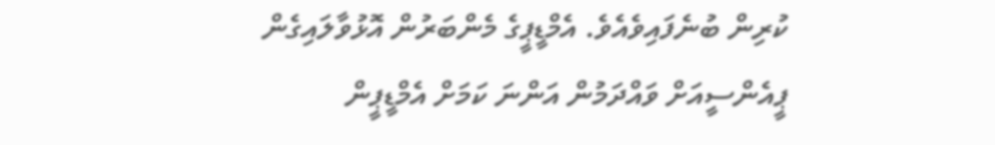ކުރިން ބުނެފައިވެއެވެ. އެމްޑީޕީގެ މެންބަރުން އޮޅުވާލައިގެން ޕީއެންސީއަށް ވައްދަމުން އަންނަ ކަމަށް އެމްޑީޕީން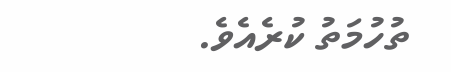ތުހުމަތު ކުރެއެވެ.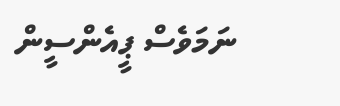ނަމަވެސް ޕީއެންސީން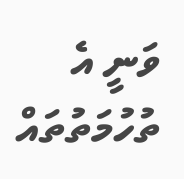ވަނީ އެ ތުހުމަތުތައް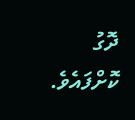ދޮގު ކޮށްފައެވެ.